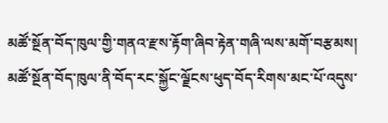མཚོ་སྔོན་བོད་ཁུལ་གྱི་གནའ་རྫས་རྟོག་ཞིབ་རྟེན་གཞི་ལས་མགོ་བརྩམས།
མཚོ་སྔོན་བོད་ཁུལ་ནི་བོད་རང་སྐྱོང་ལྗོངས་ཕུད་བོད་རིགས་མང་པོ་འདུས་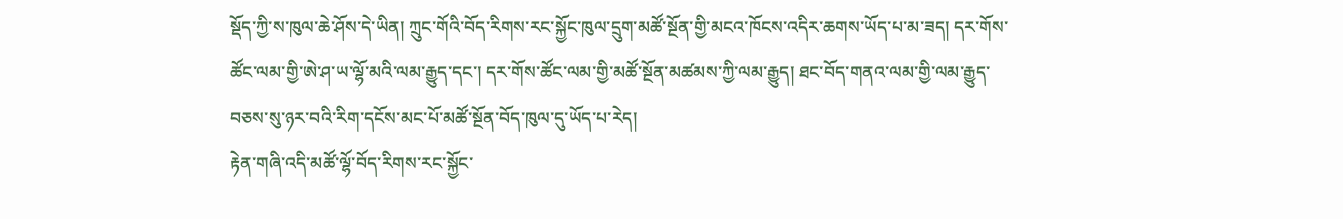སྡོད་ཀྱི་ས་ཁུལ་ཆེ་ཤོས་དེ་ཡིན། ཀྲུང་གོའི་བོད་རིགས་རང་སྐྱོང་ཁུལ་དྲུག་མཚོ་སྔོན་གྱི་མངའ་ཁོངས་འདིར་ཆགས་ཡོད་པ་མ་ཟད། དར་གོས་ཚོང་ལམ་གྱི་ཨེ་ཤ་ཡ་ལྷོ་མའི་ལམ་རྒྱུད་དང་། དར་གོས་ཚོང་ལམ་གྱི་མཚོ་སྔོན་མཚམས་ཀྱི་ལམ་རྒྱུད། ཐང་བོད་གནའ་ལམ་གྱི་ལམ་རྒྱུད་བཅས་སུ་ཉར་བའི་རིག་དངོས་མང་པོ་མཚོ་སྔོན་བོད་ཁུལ་དུ་ཡོད་པ་རེད།
རྟེན་གཞི་འདི་མཚོ་ལྷོ་བོད་རིགས་རང་སྐྱོང་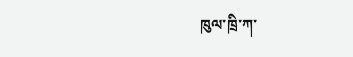ཁུལ་ཁྲི་ཀ་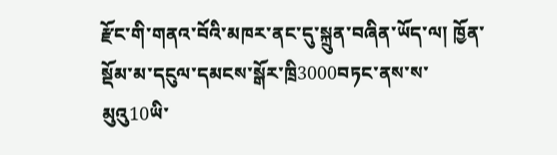རྫོང་གི་གནའ་བོའི་མཁར་ནང་དུ་སྐྲུན་བཞིན་ཡོད་ལ། ཁྱོན་སྡོམ་མ་དངུལ་དམངས་སྒོར་ཁྲི3000བཏང་ནས་ས་མུའུ10ཡི་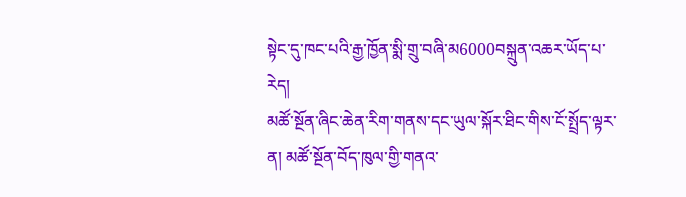སྟེང་དུ་ཁང་པའི་རྒྱ་ཁྱོན་སྨི་གྲུ་བཞི་མ6000བསྐྲུན་འཆར་ཡོད་པ་རེད།
མཚོ་སྔོན་ཞིང་ཆེན་རིག་གནས་དང་ཡུལ་སྐོར་ཐིང་གིས་ངོ་སྤྲོད་ལྟར་ན། མཚོ་སྔོན་བོད་ཁུལ་གྱི་གནའ་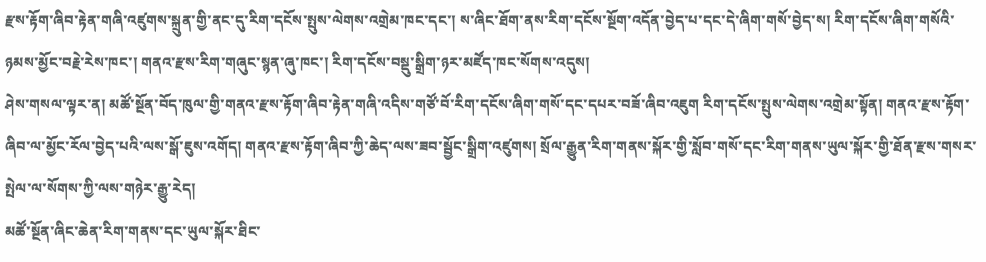རྫས་རྟོག་ཞིབ་རྟེན་གཞི་འཛུགས་སྐྲུན་གྱི་ནང་དུ་རིག་དངོས་སྤུས་ལེགས་འགྲེམ་ཁང་དང་། ས་ཞིང་ཐོག་ནས་རིག་དངོས་སྔོག་འདོན་བྱེད་པ་དང་དེ་ཞིག་གསོ་བྱེད་ས། རིག་དངོས་ཞིག་གསོའི་ཉམས་མྱོང་བརྗེ་རེས་ཁང་། གནའ་རྫས་རིག་གཞུང་སྙན་ཞུ་ཁང་། རིག་དངོས་བསྡུ་སྒྲིག་ཉར་མཛོད་ཁང་སོགས་འདུས།
ཤེས་གསལ་ལྟར་ན། མཚོ་སྔོན་བོད་ཁུལ་གྱི་གནའ་རྫས་རྟོག་ཞིབ་རྟེན་གཞི་འདིས་གཙོ་བོ་རིག་དངོས་ཞིག་གསོ་དང་དཔར་བཟོ་ཞིབ་འཇུག རིག་དངོས་སྤུས་ལེགས་འགྲེམ་སྟོན། གནའ་རྫས་རྟོག་ཞིབ་ལ་མྱོང་རོལ་བྱེད་པའི་ལས་སྒོ་ཇུས་འགོད། གནའ་རྫས་རྟོག་ཞིབ་ཀྱི་ཆེད་ལས་ཟབ་སྦྱོང་སྒྲིག་འཛུགས། སྲོལ་རྒྱུན་རིག་གནས་སྐོར་གྱི་སློབ་གསོ་དང་རིག་གནས་ཡུལ་སྐོར་གྱི་ཐོན་རྫས་གསར་སྤེལ་ལ་སོགས་ཀྱི་ལས་གཉེར་རྒྱུ་རེད།
མཚོ་སྔོན་ཞིང་ཆེན་རིག་གནས་དང་ཡུལ་སྐོར་ཐིང་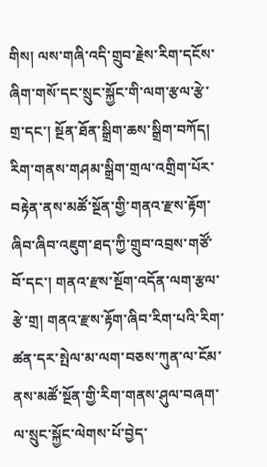གིས། ལས་གཞི་འདི་གྲུབ་རྗེས་རིག་དངོས་ཞིག་གསོ་དང་སྲུང་སྐྱོང་གི་ལག་རྩལ་རྩེ་གྲ་དང་། སྔོན་ཐོན་སྒྲིག་ཆས་སྒྲིག་བཀོད། རིག་གནས་གཤམ་སྒྲིག་གྲལ་འགྲིག་པོར་བརྟེན་ནས་མཚོ་སྔོན་གྱི་གནའ་རྫས་རྟོག་ཞིབ་ཞིབ་འཇུག་ཐད་ཀྱི་གྲུབ་འབྲས་གཙོ་བོ་དང་། གནའ་རྫས་སྔོག་འདོན་ལག་རྩལ་རྩེ་གྲ། གནའ་རྫས་རྟོག་ཞིབ་རིག་པའི་རིག་ཚན་དར་སྤེལ་མ་ལག་བཅས་ཀུན་ལ་ངོམ་ནས་མཚོ་སྔོན་གྱི་རིག་གནས་ཤུལ་བཞག་ལ་སྲུང་སྐྱོང་ལེགས་པོ་བྱེད་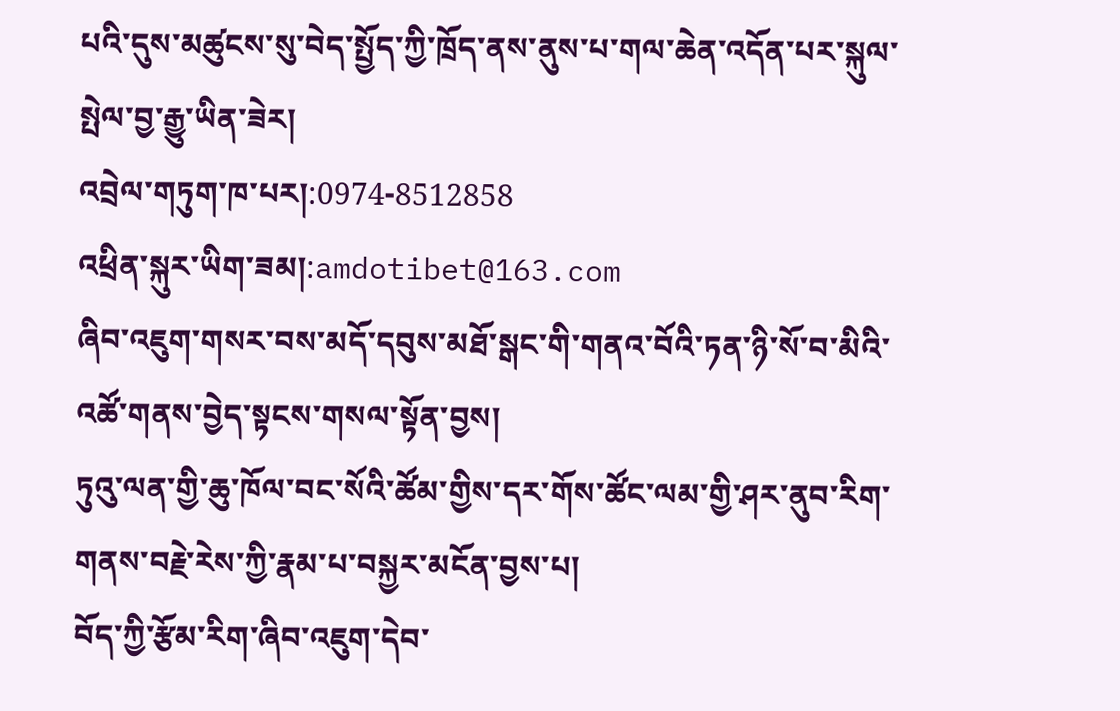པའི་དུས་མཚུངས་སུ་བེད་སྤྱོད་ཀྱི་ཁྲོད་ནས་ནུས་པ་གལ་ཆེན་འདོན་པར་སྐུལ་སྤེལ་བྱ་རྒྱུ་ཡིན་ཟེར།
འབྲེལ་གཏུག་ཁ་པར།:0974-8512858
འཕྲིན་སྐུར་ཡིག་ཟམ།:amdotibet@163.com
ཞིབ་འཇུག་གསར་བས་མདོ་དབུས་མཐོ་སྒང་གི་གནའ་བོའི་ཏན་ཉི་སོ་བ་མིའི་འཚོ་གནས་བྱེད་སྟངས་གསལ་སྟོན་བྱས།
ཏུའུ་ལན་གྱི་ཆུ་ཁོལ་བང་སོའི་ཚོམ་གྱིས་དར་གོས་ཚོང་ལམ་གྱི་ཤར་ནུབ་རིག་གནས་བརྗེ་རེས་ཀྱི་རྣམ་པ་བསྐྱར་མངོན་བྱས་པ།
བོད་ཀྱི་རྩོམ་རིག་ཞིབ་འཇུག་དེབ་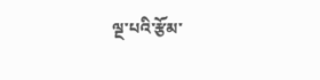ལྔ་པའི་རྩོམ་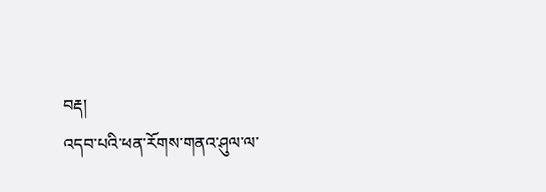བརྡ།
འདབ་པའི་ཕན་རོགས་གནའ་ཤུལ་ལ་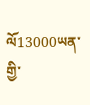ལོ13000ཡན་གྱི་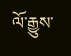ལོ་རྒྱུས་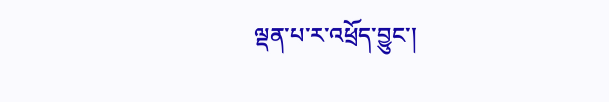ལྡན་པ་ར་འཕྲོད་བྱུང་།